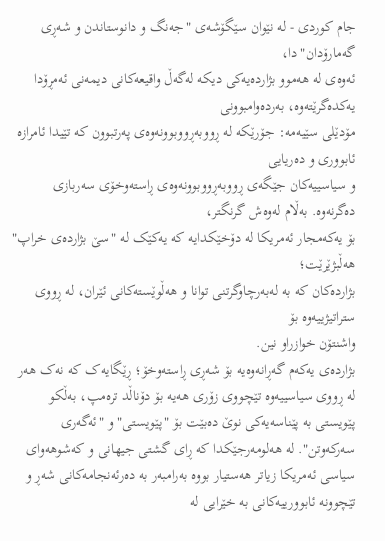جام کوردی - لە نێوان سێگۆشەی "جەنگ و دانوستاندن و شەڕی گەمارۆدان"دا،
ئەوەی لە هەموو بژاردەیەکی دیکە لەگەڵ واقیعەکانی دیمەنی ئەمڕۆدا یەکدەگرێتەوە، بەردەوامبوونی
مۆدێلی سێیەمە: جۆرێکە لە ڕووبەڕووبوونەوەی پەرتبوون کە تێیدا ئامرازە ئابووری و دەریایی
و سیاسییەکان جێگەی ڕووبەڕووبوونەوەی ڕاستەوخۆی سەربازی دەگرنەوە. بەڵام لەوەش گرنگتر،
بۆ یەکەمجار ئەمریکا لە دۆخێکدایە کە یەکێک لە "سێ بژاردەی خراپ" هەڵبژێرێت؛
بژاردەکان کە بە لەبەرچاوگرتنی توانا و هەڵوێستەکانی ئێران، لە ڕووی ستراتیژییەوە بۆ
واشنتۆن خوازراو نین.
بژاردەی یەکەم گەڕانەوەیە بۆ شەڕی ڕاستەوخۆ؛ ڕێگایەک کە نەک هەر لە ڕووی سیاسییەوە تێچووی زۆری هەیە بۆ دۆناڵد ترەمپ، بەڵکو پێویستی بە پێناسەیەکی نوێ دەبێت بۆ "پێویستی" و "ئەگەری سەرکەوتن". لە هەلومەرجێکدا کە ڕای گشتی جیهانی و کەشوهەوای سیاسی ئەمریکا زیاتر هەستیار بووە بەرامبەر بە دەرئەنجامەکانی شەڕ و تێچوونە ئابوورییەکانی بە خێرایی لە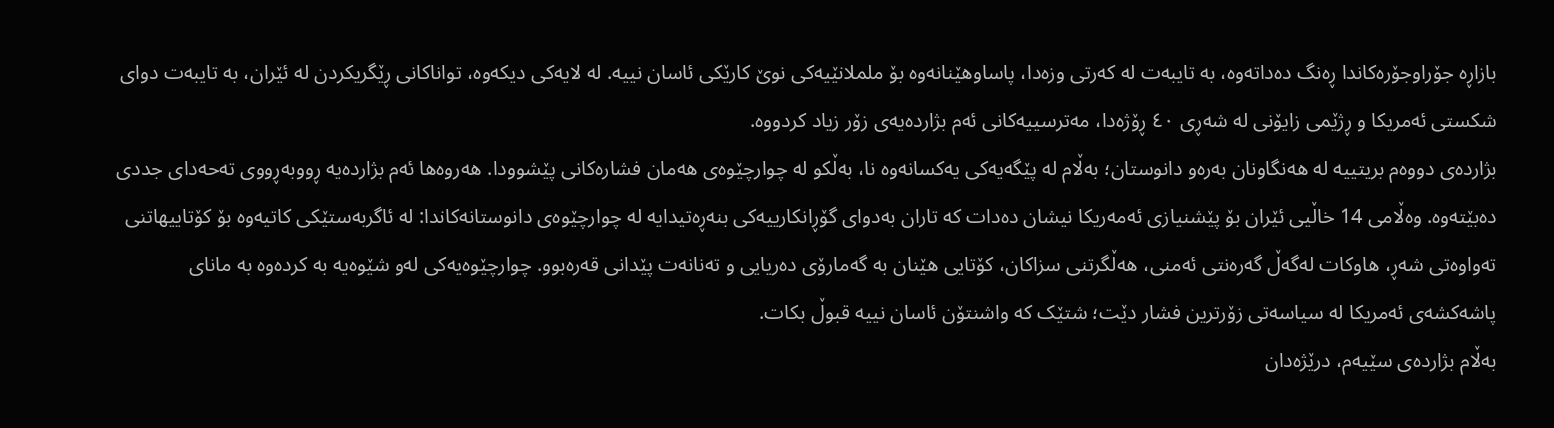بازاڕە جۆراوجۆرەکاندا ڕەنگ دەداتەوە، بە تایبەت لە کەرتی وزەدا، پاساوهێنانەوە بۆ ململانێیەکی نوێ کارێکی ئاسان نییە. لە لایەکی دیکەوە، تواناکانی ڕێگریکردن لە ئێران، بە تایبەت دوای شکستی ئەمریکا و ڕژێمی زایۆنی لە شەڕی ٤٠ ڕۆژەدا، مەترسییەکانی ئەم بژاردەیەی زۆر زیاد کردووە.
بژاردەی دووەم بریتییە لە هەنگاونان بەرەو دانوستان؛ بەڵام لە پێگەیەکی یەکسانەوە نا، بەڵکو لە چوارچێوەی هەمان فشارەکانی پێشوودا. هەروەها ئەم بژاردەیە ڕووبەڕووی تەحەدای جددی دەبێتەوە. وەڵامی 14 خاڵیی ئێران بۆ پێشنیازی ئەمەریکا نیشان دەدات کە تاران بەدوای گۆڕانکارییەکی بنەڕەتیدایە لە چوارچێوەی دانوستانەکاندا: لە ئاگربەستێکی کاتیەوە بۆ کۆتاییهاتنی تەواوەتی شەڕ، هاوکات لەگەڵ گەرەنتی ئەمنی، هەڵگرتنی سزاکان، کۆتایی هێنان بە گەمارۆی دەریایی و تەنانەت پێدانی قەرەبوو. چوارچێوەیەکی لەو شێوەیە بە کردەوە بە مانای پاشەکشەی ئەمریکا لە سیاسەتی زۆرترین فشار دێت؛ شتێک کە واشنتۆن ئاسان نییە قبوڵ بکات.
بەڵام بژاردەی سێیەم، درێژەدان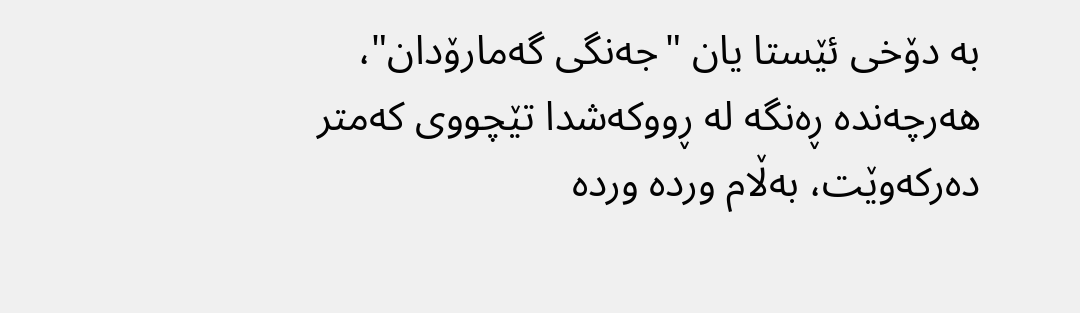بە دۆخی ئێستا یان "جەنگی گەمارۆدان"، هەرچەندە ڕەنگە لە ڕووکەشدا تێچووی کەمتر دەرکەوێت، بەڵام وردە وردە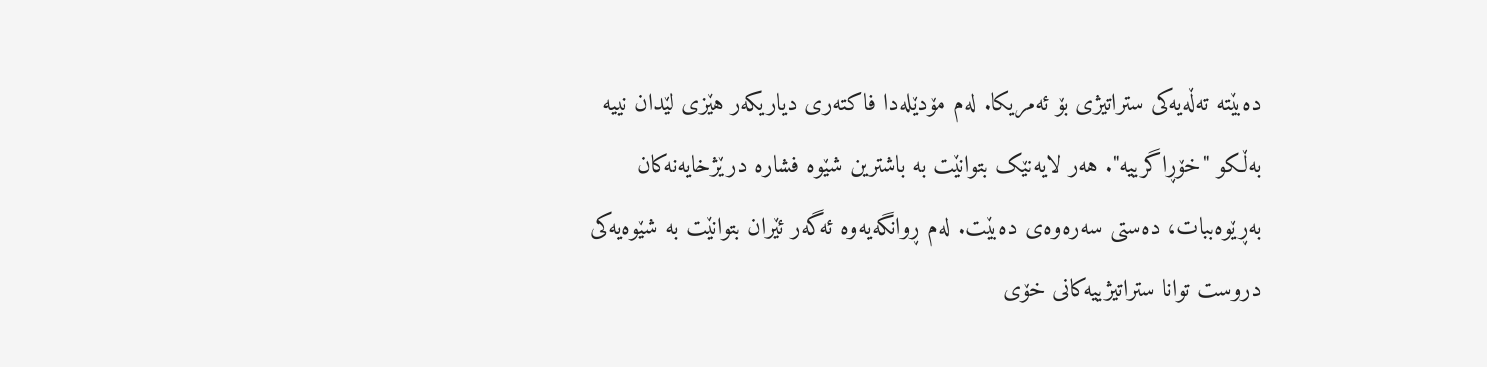دەبێتە تەڵەیەکی ستراتیژی بۆ ئەمریکا. لەم مۆدێلەدا فاکتەری دیاریکەر هێزی لێدان نییە بەڵکو "خۆڕاگرییە". هەر لایەنێک بتوانێت بە باشترین شێوە فشارە درێژخایەنەکان بەڕێوەببات، دەستی سەرەوەی دەبێت. لەم ڕوانگەیەوە ئەگەر ئێران بتوانێت بە شێوەیەکی دروست توانا ستراتیژییەکانی خۆی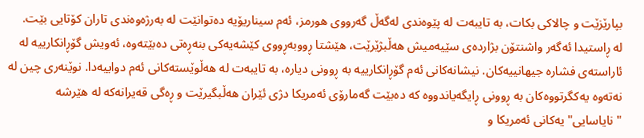بپارێزێت و چالاکی بکات، بە تایبەت لە پێوەندی لەگەڵ گەرووی هورمز، ئەم سیناریۆیە دەتوانێت لە بەرژەوەندی تاران کۆتایی بێت.
لە ڕاستیدا ئەگەر واشنتۆن بژاردەی سێیەمیش هەڵبژێرێت، هێشتا ڕووبەڕووی کێشەیەکی بنەڕەتی دەبێتەوە، ئەویش گۆڕانکارییە لە ئاراستەی فشارە جیهانییەکان. نیشانەکانی ئەم گۆڕانکارییە بە ڕوونی دیارە، بە تایبەت لە هەڵوێستەکانی ئەم دواییەدا. نوێنەری چین لە نەتەوە یەکگرتووەکان بە ڕوونی ڕایگەیاندووە کە دەبێت گەمارۆی ئەمریکا دژی ئێران هەڵبگیرێت و ڕەگی قەیرانەکە لە هێرشە "نایاسایی"یەکانی ئەمریکا و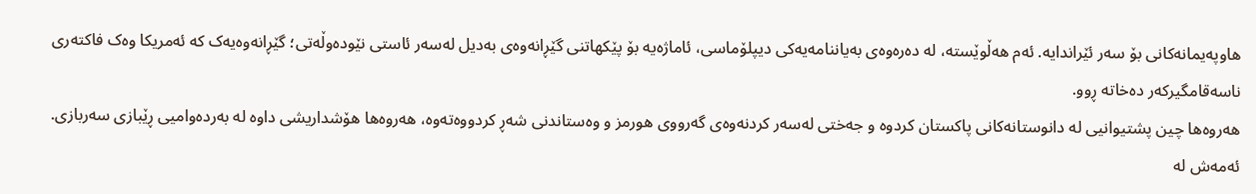هاوپەیمانەکانی بۆ سەر ئێراندایە. ئەم هەڵوێستە، لە دەرەوەی بەیاننامەیەکی دیپلۆماسی، ئاماژەیە بۆ پێکهاتنی گێڕانەوەی بەدیل لەسەر ئاستی نێودەوڵەتی؛ گێڕانەوەیەک کە ئەمریکا وەک فاکتەری ناسەقامگیرکەر دەخاتە ڕوو.
هەروەها چین پشتیوانیی لە دانوستانەکانی پاکستان کردوە و جەختی لەسەر کردنەوەی گەرووی هورمز و وەستاندنی شەڕ کردووەتەوە، هەروەها هۆشداریشی داوە لە بەردەوامیی ڕێبازی سەربازی. ئەمەش لە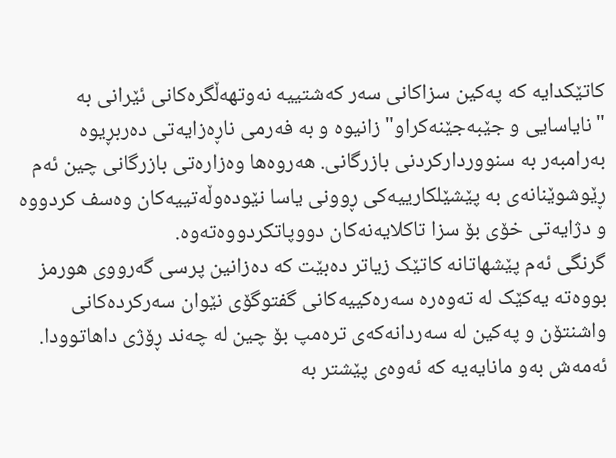کاتێکدایە کە پەکین سزاکانی سەر کەشتییە نەوتهەڵگرەکانی ئێرانی بە "نایاسایی و جێبەجێنەکراو" زانیوە و بە فەرمی ناڕەزایەتی دەربڕیوە بەرامبەر بە سنووردارکردنی بازرگانی. هەروەها وەزارەتی بازرگانی چین ئەم ڕێوشوێنانەی بە پێشێلکارییەکی ڕوونی یاسا نێودەوڵەتییەکان وەسف کردووە و دژایەتی خۆی بۆ سزا تاکلایەنەکان دووپاتکردووەتەوە.
گرنگی ئەم پێشهاتانە کاتێک زیاتر دەبێت کە دەزانین پرسی گەرووی هورمز بووەتە یەکێک لە تەوەرە سەرەکییەکانی گفتوگۆی نێوان سەرکردەکانی واشنتۆن و پەکین لە سەردانەکەی ترەمپ بۆ چین لە چەند ڕۆژی داهاتوودا. ئەمەش بەو مانایەیە کە ئەوەی پێشتر بە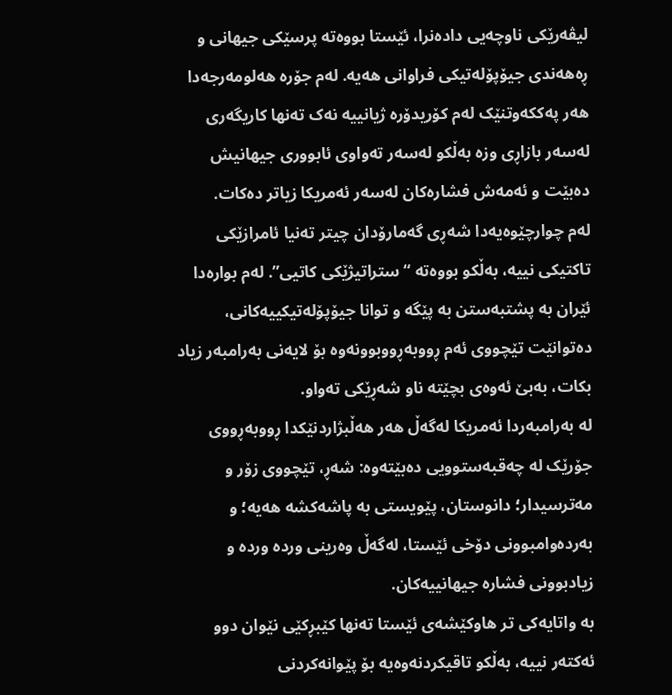لیڤەرێکی ناوچەیی دادەنرا، ئێستا بووەتە پرسێکی جیهانی و ڕەهەندی جیۆپۆلەتیکی فراوانی هەیە. لەم جۆرە هەلومەرجەدا هەر پەککەوتنێک لەم کۆریدۆرە ژیانییە نەک تەنها کاریگەری لەسەر بازاڕی وزە بەڵکو لەسەر تەواوی ئابووری جیهانیش دەبێت و ئەمەش فشارەکان لەسەر ئەمریکا زیاتر دەکات.
لەم چوارچێوەیەدا شەڕی گەمارۆدان چیتر تەنیا ئامرازێکی تاکتیکی نییە، بەڵکو بووەتە “ستراتیژێکی کاتیی”. لەم بوارەدا ئێران بە پشتبەستن بە پێگە و توانا جیۆپۆلەتیکییەکانی، دەتوانێت تێچووی ئەم ڕووبەڕووبوونەوە بۆ لایەنی بەرامبەر زیاد بکات، بەبێ ئەوەی بچێتە ناو شەڕێکی تەواو.
لە بەرامبەردا ئەمریکا لەگەڵ هەر هەڵبژاردنێکدا ڕووبەڕووی جۆرێک لە چەقبەستوویی دەبێتەوە: شەڕ، تێچووی زۆر و مەترسیدار؛ دانوستان، پێویستی بە پاشەکشە هەیە؛ و بەردەوامبوونی دۆخی ئێستا، لەگەڵ وەرینی وردە وردە و زیادبوونی فشارە جیهانییەکان.
بە واتایەکی تر هاوکێشەی ئێستا تەنها کێبڕکێی نێوان دوو ئەکتەر نییە، بەڵکو تاقیکردنەوەیە بۆ پێوانەکردنی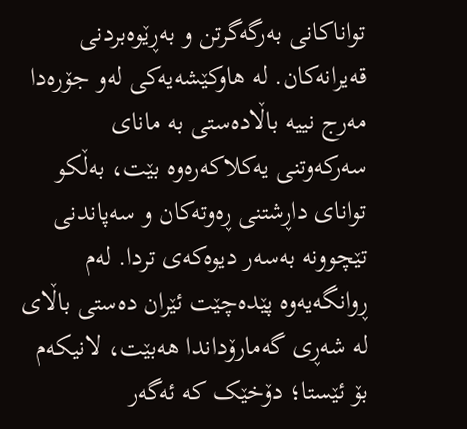تواناکانی بەرگەگرتن و بەڕێوەبردنی قەیرانەکان. لە هاوکێشەیەکی لەو جۆرەدا مەرج نییە باڵادەستی بە مانای سەرکەوتنی یەکلاکەرەوە بێت، بەڵکو توانای داڕشتنی ڕەوتەکان و سەپاندنی تێچوونە بەسەر دیوەکەی تردا. لەم ڕوانگەیەوە پێدەچێت ئێران دەستی باڵای لە شەڕی گەمارۆداندا هەبێت، لانیکەم بۆ ئێستا؛ دۆخێک کە ئەگەر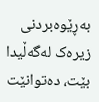بەڕێوەبردنی زیرەک لەگەڵیدا بێت، دەتوانێت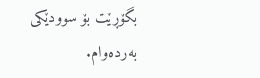بگۆڕێت بۆ سوودێکی بەردەوام.